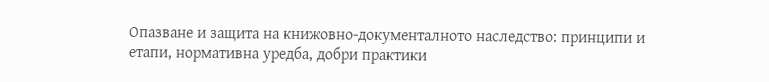Опазване и защита на книжовно-документалното наследство: принципи и етапи, нормативна уредба, добри практики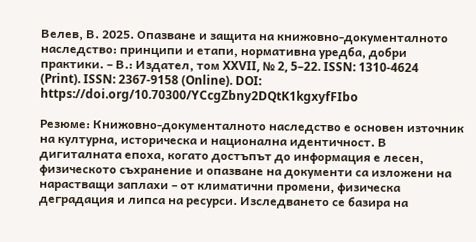Велев, В. 2025. Опазване и защита на книжовно-документалното наследство: принципи и етапи, нормативна уредба, добри практики. – В.: Издател, том XXVII, № 2, 5–22. ISSN: 1310-4624 (Print). ISSN: 2367-9158 (Online). DOI: https://doi.org/10.70300/YCcgZbny2DQtK1kgxyfFIbo

Резюме: Книжовно-документалното наследство е основен източник на културна, историческа и национална идентичност. В дигиталната епоха, когато достъпът до информация е лесен, физическото съхранение и опазване на документи са изложени на нарастващи заплахи – от климатични промени, физическа деградация и липса на ресурси. Изследването се базира на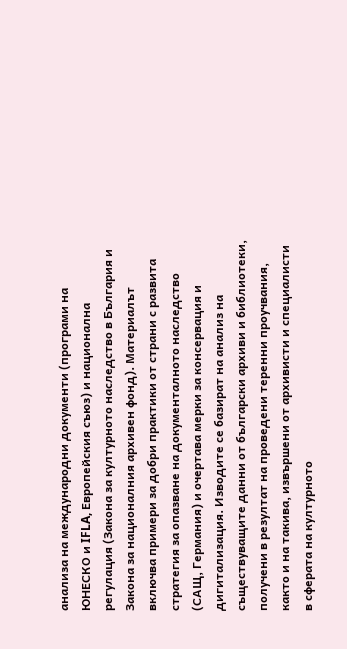анализа на международни документи (програми на ЮНЕСКО и IFLA, Европейския съюз) и национална регулация (Закона за културното наследство в България и Закона за националния архивен фонд). Материалът включва примери за добри практики от страни с развита стратегия за опазване на документалното наследство (САЩ, Германия) и очертава мерки за консервация и дигитализация. Изводите се базират на анализ на съществуващите данни от български архиви и библиотеки, получени в резултат на проведени теренни проучвания, както и на такива, извършени от архивисти и специалисти в сферата на културното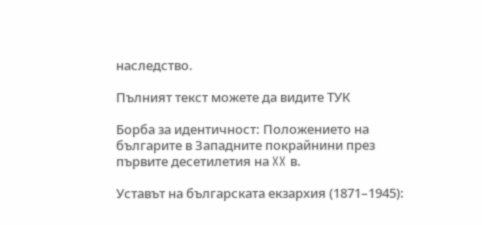наследство.

Пълният текст можете да видите ТУК

Борба за идентичност: Положението на българите в Западните покрайнини през първите десетилетия на XX в.

Уставът на българската екзархия (1871–1945):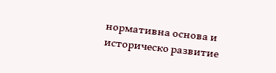нормативна основа и историческо развитие